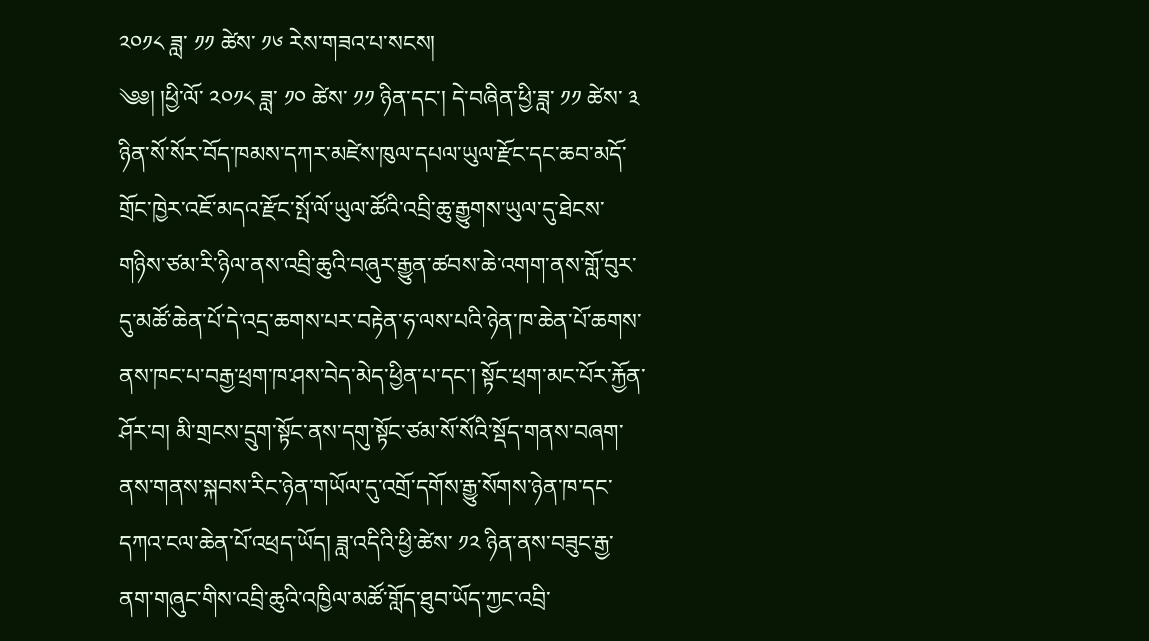༢༠༡༨ ཟླ་ ༡༡ ཚེས་ ༡༦ རེས་གཟའ་པ་སངས།
༄༅། །ཕྱི་ལོ་ ༢༠༡༨ ཟླ་ ༡༠ ཚེས་ ༡༡ ཉིན་དང་། དེ་བཞིན་ཕྱི་ཟླ་ ༡༡ ཚེས་ ༣ ཉིན་སོ་སོར་བོད་ཁམས་དཀར་མཛེས་ཁུལ་དཔལ་ཡུལ་རྫོང་དང་ཆབ་མདོ་གྲོང་ཁྱེར་འཇོ་མདའ་རྫོང་སྤོ་ལོ་ཡུལ་ཚོའི་འབྲི་ཆུ་རྒྱུགས་ཡུལ་དུ་ཐེངས་གཉིས་ཙམ་རི་ཉིལ་ནས་འབྲི་ཆུའི་བཞུར་རྒྱུན་ཚབས་ཆེ་འགག་ནས་གློ་བུར་དུ་མཚོ་ཆེན་པོ་དེ་འདྲ་ཆགས་པར་བརྟེན་ཧ་ལས་པའི་ཉེན་ཁ་ཆེན་པོ་ཆགས་ནས་ཁང་པ་བརྒྱ་ཕྲག་ཁ་ཤས་བེད་མེད་ཕྱིན་པ་དང་། སྟོང་ཕྲག་མང་པོར་རྐྱོན་ཤོར་བ། མི་གྲངས་དྲུག་སྟོང་ནས་དགུ་སྟོང་ཙམ་སོ་སོའི་སྡོད་གནས་བཞག་ནས་གནས་སྐབས་རིང་ཉེན་གཡོལ་དུ་འགྲོ་དགོས་རྒྱུ་སོགས་ཉེན་ཁ་དང་དཀའ་ངལ་ཆེན་པོ་འཕྲད་ཡོད། ཟླ་འདིའི་ཕྱི་ཚེས་ ༡༢ ཉིན་ནས་བཟུང་རྒྱ་ནག་གཞུང་གིས་འབྲི་ཆུའི་འཁྱིལ་མཚོ་གློད་ཐུབ་ཡོད་ཀྱང་འབྲི་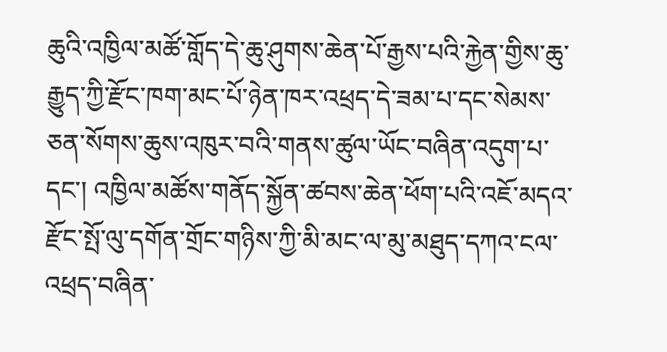ཆུའི་འཁྱིལ་མཚོ་གློད་དེ་ཆུ་ཤུགས་ཆེན་པོ་རྒྱས་པའི་རྐྱེན་གྱིས་ཆུ་རྒྱུད་ཀྱི་རྫོང་ཁག་མང་པོ་ཉེན་ཁར་འཕྲད་དེ་ཟམ་པ་དང་སེམས་ཅན་སོགས་ཆུས་འཁུར་བའི་གནས་ཚུལ་ཡོང་བཞིན་འདུག་པ་དང་། འཁྱིལ་མཚོས་གནོད་སྐྱོན་ཚབས་ཆེན་ཕོག་པའི་འཇོ་མདའ་རྫོང་སྤོ་ལུ་དགོན་གྲོང་གཉིས་ཀྱི་མི་མང་ལ་མུ་མཐུད་དཀའ་ངལ་འཕྲད་བཞིན་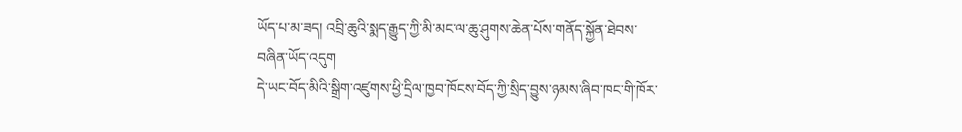ཡོད་པ་མ་ཟད། འབྲི་ཆུའི་སྨད་རྒྱུད་ཀྱི་མི་མང་ལ་ཆུ་ཤུགས་ཆེན་པོས་གནོད་སྐྱོན་ཐེབས་བཞིན་ཡོད་འདུག
དེ་ཡང་བོད་མིའི་སྒྲིག་འཛུགས་ཕྱི་དྲིལ་ཁྱབ་ཁོངས་བོད་ཀྱི་སྲིད་བྱུས་ཉམས་ཞིབ་ཁང་གི་ཁོར་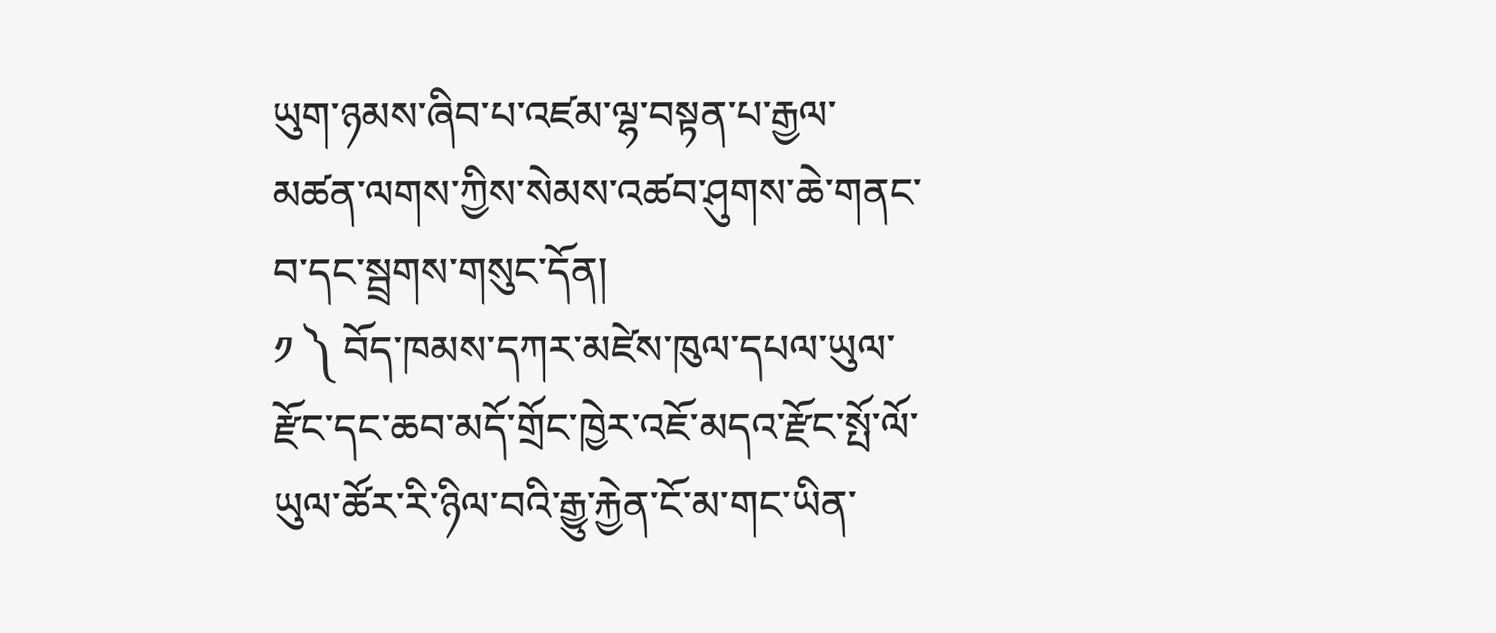ཡུག་ཉམས་ཞིབ་པ་འཛམ་ལྷ་བསྟན་པ་རྒྱལ་མཚན་ལགས་ཀྱིས་སེམས་འཚབ་ཤུགས་ཆེ་གནང་བ་དང་སྦྲགས་གསུང་དོན།
༡ ༽ བོད་ཁམས་དཀར་མཛེས་ཁུལ་དཔལ་ཡུལ་རྫོང་དང་ཆབ་མདོ་གྲོང་ཁྱེར་འཇོ་མདའ་རྫོང་སྤོ་ལོ་ཡུལ་ཚོར་རི་ཉིལ་བའི་རྒྱུ་རྐྱེན་ངོ་མ་གང་ཡིན་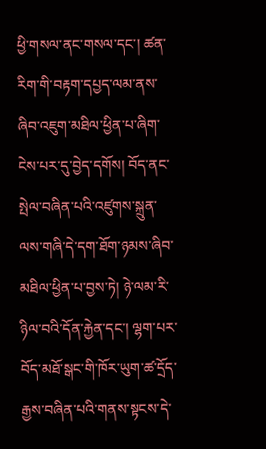ཕྱི་གསལ་ནང་གསལ་དང་། ཚན་རིག་གི་བརྟག་དཔྱད་ལམ་ནས་ཞིབ་འཇུག་མཐིལ་ཕྱིན་པ་ཞིག་ངེས་པར་དུ་བྱེད་དགོས། བོད་ནང་སྤེལ་བཞིན་པའི་འཛུགས་སྐྲུན་ལས་གཞི་དེ་དག་ཐོག་ཉམས་ཞིབ་མཐིལ་ཕྱིན་པ་བྱས་ཏེ། ཉེ་ལམ་རི་ཉིལ་བའི་དོན་རྐྱེན་དང་། ལྷག་པར་བོད་མཐོ་སྒང་གི་ཁོར་ཡུག་ཚ་དྲོད་རྒྱས་བཞིན་པའི་གནས་སྟངས་དེ་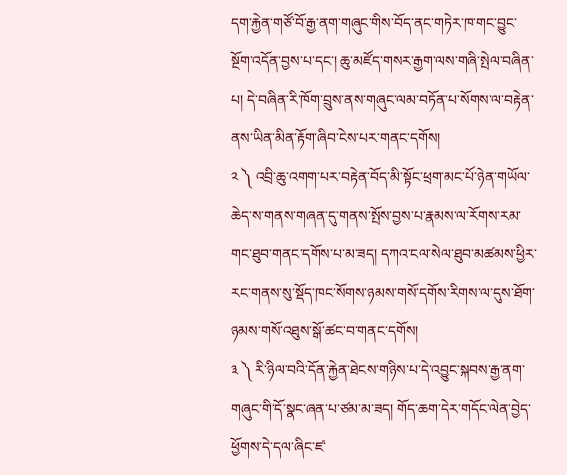དག་རྐྱེན་གཙོ་བོ་རྒྱ་ནག་གཞུང་གིས་བོད་ནང་གཏེར་ཁ་གང་བྱུང་སྔོག་འདོན་བྱས་པ་དང་། ཆུ་མཛོད་གསར་རྒྱག་ལས་གཞི་སྤེལ་བཞིན་པ། དེ་བཞིན་རི་ཁོག་བྲུས་ནས་གཞུང་ལམ་བཏོན་པ་སོགས་ལ་བརྟེན་ནས་ཡིན་མིན་རྟོག་ཞིབ་ངེས་པར་གནང་དགོས།
༢ ༽ འབྲི་ཆུ་འགག་པར་བརྟེན་བོད་མི་སྟོང་ཕྲག་མང་པོ་ཉེན་གཡོལ་ཆེད་ས་གནས་གཞན་དུ་གནས་སྤོས་བྱས་པ་རྣམས་ལ་རོགས་རམ་གང་ཐུབ་གནང་དགོས་པ་མ་ཟད། དཀའ་ངལ་སེལ་ཐུབ་མཚམས་ཕྱིར་རང་གནས་སུ་སྡོད་ཁང་སོགས་ཉམས་གསོ་དགོས་རིགས་ལ་དུས་ཐོག་ཉམས་གསོ་འཐུས་སྒོ་ཚང་བ་གནང་དགོས།
༣ ༽ རི་ཉིལ་བའི་དོན་རྐྱེན་ཐེངས་གཉིས་པ་དེ་འབྱུང་སྐབས་རྒྱ་ནག་གཞུང་གི་དོ་སྣང་ཞན་པ་ཙམ་མ་ཟད། གོད་ཆག་དེར་གདོང་ལེན་བྱེད་ཕྱོགས་དེ་དལ་ཞིང་ཛ་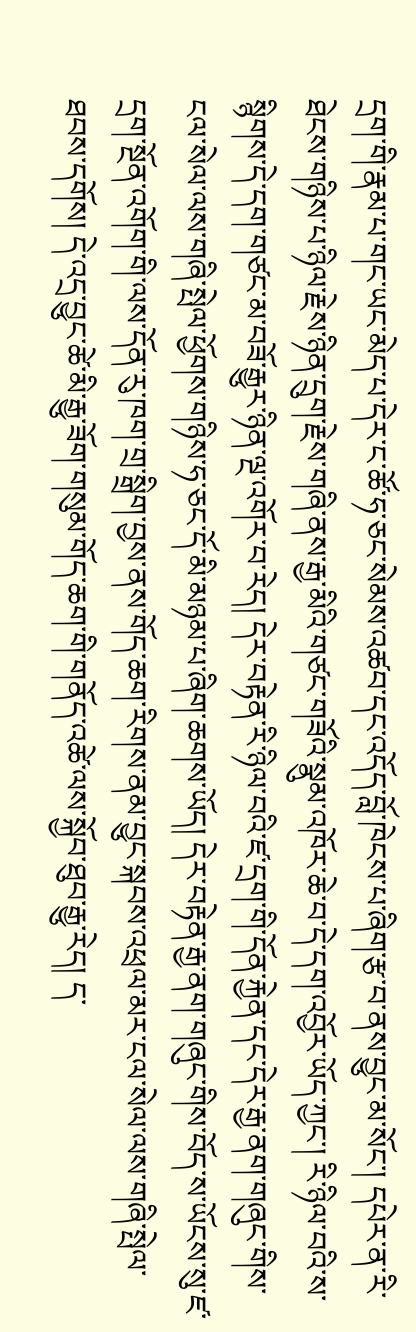དྲག་གི་རྣམ་པ་གང་ཡང་མེད་པ་དེར་ང་ཚོ་ཧ་ཅང་སེམས་འཚབ་དང་འདོད་བློ་ཁེངས་པ་ཞིག་རྩ་བ་ནས་བྱུང་མ་སོང་། དཔེར་ན་རི་ཐེངས་གཉིས་པ་ཉིལ་རྗེས་ཉིན་དྲུག་རྗེས་གཞི་ནས་རྒྱ་མིའི་གཙང་གཟོའི་སྣུམ་འཁོར་ཆེ་བ་དེ་དག་འབྱོར་ཡོད་ཀྱང་། རི་ཉིལ་བའི་ས་སྙིགས་དེ་དག་གཙང་མ་བཟོ་རྒྱུར་ཉིན་ལྔ་འགོར་བ་རེད། དེར་བརྟེན་རི་ཉིལ་བའི་ཛ་དྲག་གི་དོན་རྐྱེན་དང་དེར་རྒྱ་ནག་གཞུང་གིས་ངལ་སེལ་ལས་གཞི་སྤེལ་ཕྱོགས་གཉིས་ཧ་ཅང་དོ་མི་མཉམ་པ་ཞིག་ཆགས་ཡོད། དེར་བརྟེན་རྒྱ་ནག་གཞུང་གིས་བོད་ས་ཡོངས་སུ་ཛ་དྲག་སྔོན་འགོག་གི་ལས་དོན་རུ་ཁག་གྲ་སྒྲིག་བྱས་ནས་གོད་ཆག་རིགས་ནམ་བྱུང་སྐབས་འཕྲལ་མར་ངལ་སེལ་ལས་གཞི་སྤེལ་ཐབས་དགོས། དེ་འདྲ་བྱུང་ཚེ་མི་རྒྱུ་ཟོག་གསུམ་གོད་ཆག་གི་གནོད་འཚེ་ལས་སྐྱོབ་ཐུབ་རྒྱུ་རེད། ད་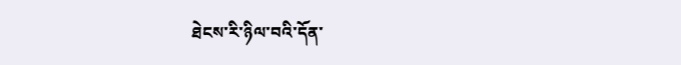ཐེངས་རི་ཉིལ་བའི་དོན་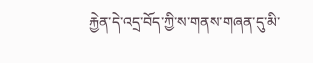རྐྱེན་དེ་འདྲ་བོད་ཀྱི་ས་གནས་གཞན་དུ་མི་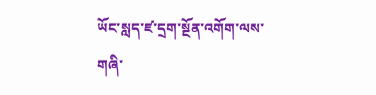ཡོང་སླད་ཛ་དྲག་སྔོན་འགོག་ལས་གཞི་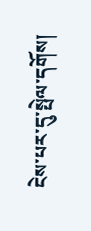ངེས་པར་དུ་སྤེལ་དགོས།